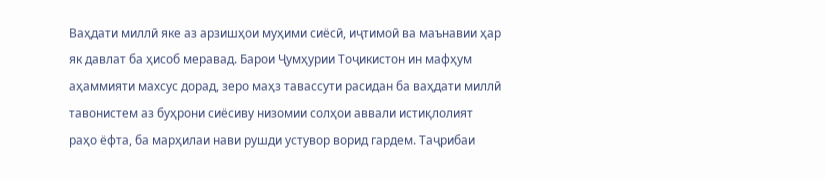Ваҳдати миллӣ яке аз арзишҳои муҳими сиёсӣ, иҷтимоӣ ва маънавии ҳар як давлат ба ҳисоб меравад. Барои Ҷумҳурии Тоҷикистон ин мафҳум аҳаммияти махсус дорад, зеро маҳз тавассути расидан ба ваҳдати миллӣ тавонистем аз буҳрони сиёсиву низомии солҳои аввали истиқлолият раҳо ёфта, ба марҳилаи нави рушди устувор ворид гардем. Таҷрибаи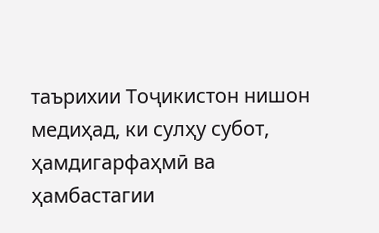таърихии Тоҷикистон нишон медиҳад, ки сулҳу субот, ҳамдигарфаҳмӣ ва ҳамбастагии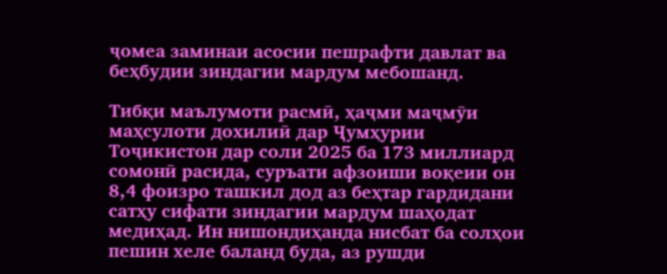ҷомеа заминаи асосии пешрафти давлат ва беҳбудии зиндагии мардум мебошанд.

Тибқи маълумоти расмӣ, ҳаҷми маҷмӯи маҳсулоти дохилиӣ дар Ҷумҳурии Тоҷикистон дар соли 2025 ба 173 миллиард сомонӣ расида, суръати афзоиши воқеии он 8,4 фоизро ташкил дод аз беҳтар гардидани сатҳу сифати зиндагии мардум шаҳодат медиҳад. Ин нишондиҳанда нисбат ба солҳои пешин хеле баланд буда, аз рушди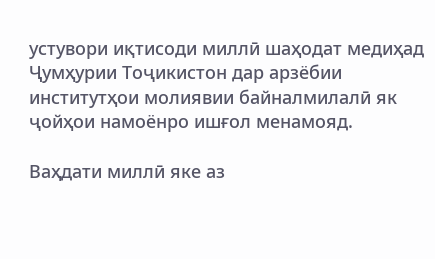устувори иқтисоди миллӣ шаҳодат медиҳад Ҷумҳурии Тоҷикистон дар арзёбии институтҳои молиявии байналмилалӣ як ҷойҳои намоёнро ишғол менамояд.

Ваҳдати миллӣ яке аз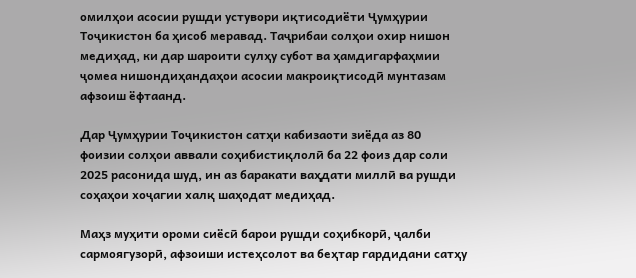омилҳои асосии рушди устувори иқтисодиёти Ҷумҳурии Тоҷикистон ба ҳисоб меравад. Таҷрибаи солҳои охир нишон медиҳад, ки дар шароити сулҳу субот ва ҳамдигарфаҳмии ҷомеа нишондиҳандаҳои асосии макроиқтисодӣ мунтазам афзоиш ёфтаанд.

Дар Ҷумҳурии Тоҷикистон сатҳи кабизаоти зиёда аз 80 фоизии солҳои аввали соҳибистиқлолӣ ба 22 фоиз дар соли 2025 расонида шуд, ин аз баракати ваҳдати миллӣ ва рушди соҳаҳои хоҷагии халқ шаҳодат медиҳад.

Маҳз муҳити ороми сиёсӣ барои рушди соҳибкорӣ, ҷалби сармоягузорӣ, афзоиши истеҳсолот ва беҳтар гардидани сатҳу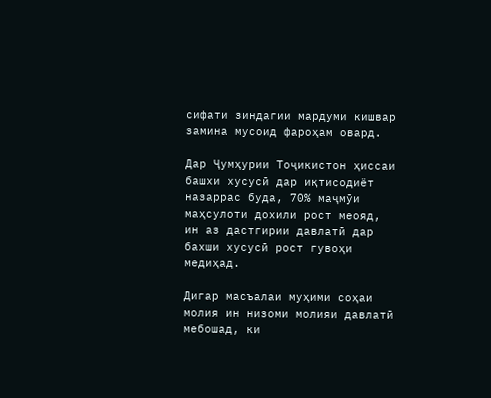сифати зиндагии мардуми кишвар замина мусоид фароҳам овард.

Дар Ҷумҳурии Тоҷикистон ҳиссаи башхи хусусӣ дар иқтисодиёт назаррас буда, 70% маҷмӯи маҳсулоти дохили рост меояд, ин аз дастгирии давлатӣ дар бахши хусусӣ рост гувоҳи медиҳад.

Дигар масъалаи муҳими соҳаи молия ин низоми молияи давлатӣ мебошад, ки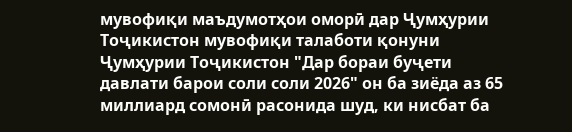мувофиқи маъдумотҳои оморӣ дар Ҷумҳурии Тоҷикистон мувофиқи талаботи қонуни Ҷумҳурии Тоҷикистон "Дар бораи буҷети давлати барои соли соли 2026" он ба зиёда аз 65 миллиард сомонӣ расонида шуд, ки нисбат ба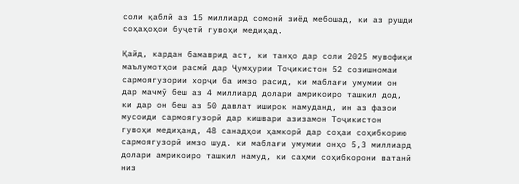соли қаблӣ аз 15 миллиард сомонӣ зиёд мебошад, ки аз рушди соҳаҳоҳои буҷетӣ гувоҳи медиҳад.

Қайд, кардан бамаврид аст, ки танҳо дар соли 2025 мувофиқи маълумотҳои расмӣ дар Ҷумҳурии Тоҷикистон 52 созишномаи сармоягузории хорҷи ба имзо расид, ки маблағи умумии он дар мачмӯ беш аз 4 миллиард долари амрикоиро ташкил дод, ки дар он беш аз 50 давлат иширок намуданд, ин аз фазои мусоиди сармоягузорӣ дар кишвари азизамон Тоҷикистон гувоҳи медиҳанд, 48 санадҳои ҳамкорӣ дар соҳаи соҳибкорию сармоягузорӣ имзо шуд. ки маблағи умумии онҳо 5,3 миллиард долари амрикоиро ташкил намуд, ки саҳми соҳибкорони ватанӣ низ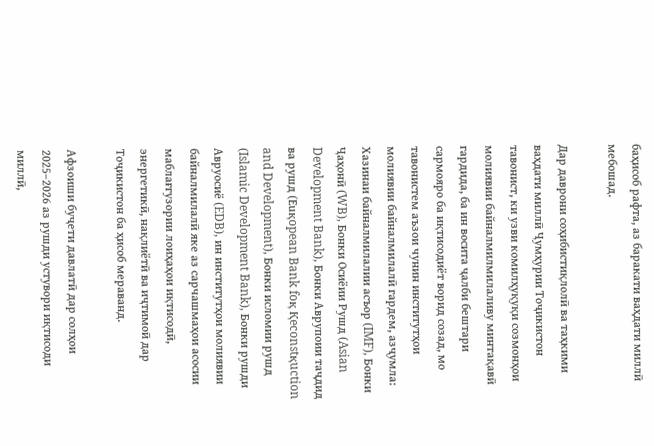баҳисоб рафта, аз баракати ваҳдати миллӣ мебошад.

Дар даврони соҳибистиқлолӣ ва таҳкими ваҳдати миллӣ Ҷумҳурии Тоҷикистон тавонист, ки узви комилҳуқуқи созмонҳои молиявии байналмилмилаливу минтақавӣ гардида, ба ин восита ҷалби бештари сармояро ба иқтисодиёт ворид созад, мо тавонистем аъзои чунин институтҳои молиявии байналмилалӣ гардем, азҷумла: Хазинаи байналмилалии асъор (IMF), Бонки Ҷаҳонӣ (WB), Бонки Осиёии Рушд (Asian Development Bank), Бонки Аврупоии таҷдид ва рушд (Euқopean Bank foқ Қeconstқuction and Development), Бонки исломии рушд (Islamic Development Bank), Бонки рушди Авруосиё (EDB), ин институтҳои молиявии байналмилалӣ яке аз сарчашмаҳои асосии маблағгузории лоиҳаҳои иқтисодӣ, энергетикӣ, нақлиётӣ ва иҷтимоӣ дар Тоҷикистон ба ҳисоб мераванд.

Афзоиши буҷети давлатӣ дар солҳои 2025–2026 аз рушди устувори иқтисоди миллӣ,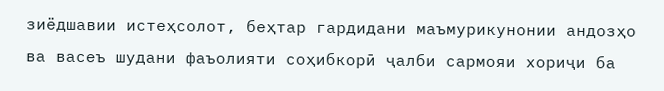зиёдшавии истеҳсолот, беҳтар гардидани маъмурикунонии андозҳо ва васеъ шудани фаъолияти соҳибкорӣ ҷалби сармояи хориҷи ба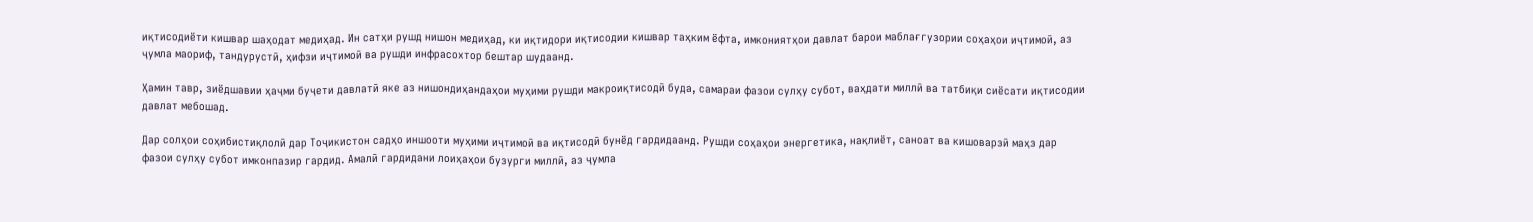иқтисодиёти кишвар шаҳодат медиҳад. Ин сатҳи рушд нишон медиҳад, ки иқтидори иқтисодии кишвар таҳким ёфта, имкониятҳои давлат барои маблағгузории соҳаҳои иҷтимоӣ, аз ҷумла маориф, тандурустӣ, ҳифзи иҷтимоӣ ва рушди инфрасохтор бештар шудаанд.

Ҳамин тавр, зиёдшавии ҳаҷми буҷети давлатӣ яке аз нишондиҳандаҳои муҳими рушди макроиқтисодӣ буда, самараи фазои сулҳу субот, ваҳдати миллӣ ва татбиқи сиёсати иқтисодии давлат мебошад.

Дар солҳои соҳибистиқлолӣ дар Тоҷикистон садҳо иншооти муҳими иҷтимоӣ ва иқтисодӣ бунёд гардидаанд. Рушди соҳаҳои энергетика, нақлиёт, саноат ва кишоварзӣ маҳз дар фазои сулҳу субот имконпазир гардид. Амалӣ гардидани лоиҳаҳои бузурги миллӣ, аз ҷумла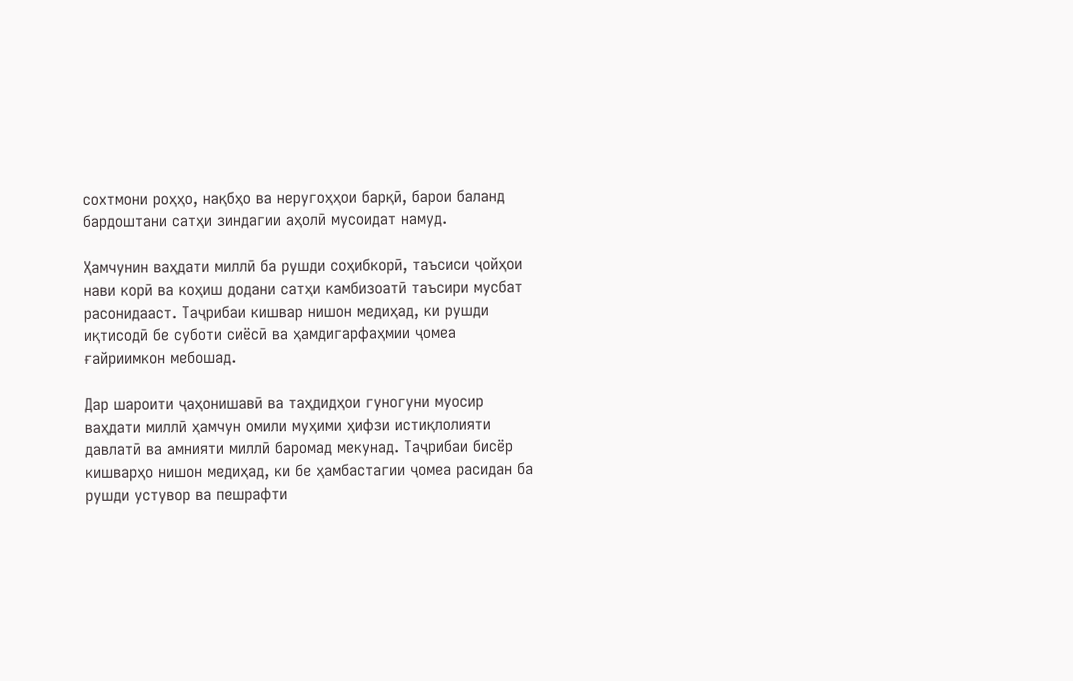сохтмони роҳҳо, нақбҳо ва неругоҳҳои барқӣ, барои баланд бардоштани сатҳи зиндагии аҳолӣ мусоидат намуд.

Ҳамчунин ваҳдати миллӣ ба рушди соҳибкорӣ, таъсиси ҷойҳои нави корӣ ва коҳиш додани сатҳи камбизоатӣ таъсири мусбат расонидааст. Таҷрибаи кишвар нишон медиҳад, ки рушди иқтисодӣ бе суботи сиёсӣ ва ҳамдигарфаҳмии ҷомеа ғайриимкон мебошад.

Дар шароити ҷаҳонишавӣ ва таҳдидҳои гуногуни муосир ваҳдати миллӣ ҳамчун омили муҳими ҳифзи истиқлолияти давлатӣ ва амнияти миллӣ баромад мекунад. Таҷрибаи бисёр кишварҳо нишон медиҳад, ки бе ҳамбастагии ҷомеа расидан ба рушди устувор ва пешрафти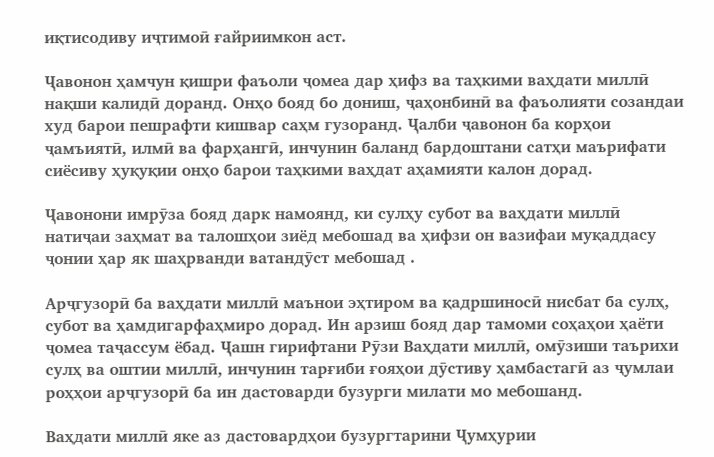иқтисодиву иҷтимоӣ ғайриимкон аст.

Ҷавонон ҳамчун қишри фаъоли ҷомеа дар ҳифз ва таҳкими ваҳдати миллӣ нақши калидӣ доранд. Онҳо бояд бо дониш, ҷаҳонбинӣ ва фаъолияти созандаи худ барои пешрафти кишвар саҳм гузоранд. Ҷалби ҷавонон ба корҳои ҷамъиятӣ, илмӣ ва фарҳангӣ, инчунин баланд бардоштани сатҳи маърифати сиёсиву ҳуқуқии онҳо барои таҳкими ваҳдат аҳамияти калон дорад.

Ҷавонони имрӯза бояд дарк намоянд, ки сулҳу субот ва ваҳдати миллӣ натиҷаи заҳмат ва талошҳои зиёд мебошад ва ҳифзи он вазифаи муқаддасу ҷонии ҳар як шаҳрванди ватандӯст мебошад .

Арҷгузорӣ ба ваҳдати миллӣ маънои эҳтиром ва қадршиносӣ нисбат ба сулҳ, субот ва ҳамдигарфаҳмиро дорад. Ин арзиш бояд дар тамоми соҳаҳои ҳаёти ҷомеа таҷассум ёбад. Ҷашн гирифтани Рӯзи Ваҳдати миллӣ, омӯзиши таърихи сулҳ ва оштии миллӣ, инчунин тарғиби ғояҳои дӯстиву ҳамбастагӣ аз ҷумлаи роҳҳои арҷгузорӣ ба ин дастоварди бузурги милати мо мебошанд.

Ваҳдати миллӣ яке аз дастовардҳои бузургтарини Ҷумҳурии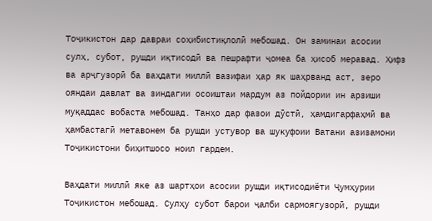Тоҷикистон дар давраи соҳибистиқлолӣ мебошад. Он заминаи асосии сулҳ, субот, рушди иқтисодӣ ва пешрафти ҷомеа ба ҳисоб меравад. Ҳифз ва арҷгузорӣ ба ваҳдати миллӣ вазифаи ҳар як шаҳрванд аст, зеро ояндаи давлат ва зиндагии осоиштаи мардум аз пойдории ин арзиши муқаддас вобаста мебошад. Танҳо дар фазои дӯстӣ, ҳамдигарфаҳмӣ ва ҳамбастагӣ метавонем ба рушди устувор ва шукуфоии Ватани азизамони Тоҷикистони биҳитшосо ноил гардем.

Ваҳдати миллӣ яке аз шартҳои асосии рушди иқтисодиёти Ҷумҳурии Тоҷикистон мебошад. Сулҳу субот барои ҷалби сармоягузорӣ, рушди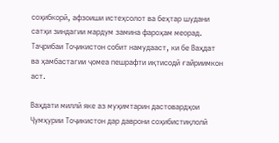соҳибкорӣ, афзоиши истеҳсолот ва беҳтар шудани сатҳи зиндагии мардум замина фароҳам меорад. Таҷрибаи Тоҷикистон собит намудааст, ки бе Ваҳдат ва ҳамбастагии ҷомеа пешрафти иқтисодӣ ғайриимкон аст.

Ваҳдати миллӣ яке аз муҳимтарин дастовардҳои Ҷумҳурии Тоҷикистон дар даврони соҳибистиқлолӣ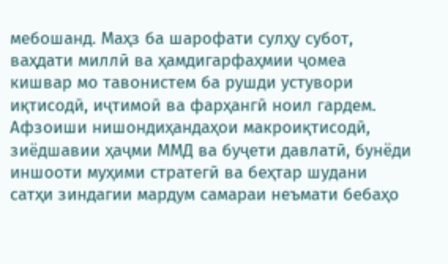мебошанд. Маҳз ба шарофати сулҳу субот, ваҳдати миллӣ ва ҳамдигарфаҳмии ҷомеа кишвар мо тавонистем ба рушди устувори иқтисодӣ, иҷтимоӣ ва фарҳангӣ ноил гардем. Афзоиши нишондиҳандаҳои макроиқтисодӣ, зиёдшавии ҳаҷми ММД ва буҷети давлатӣ, бунёди иншооти муҳими стратегӣ ва беҳтар шудани сатҳи зиндагии мардум самараи неъмати бебаҳо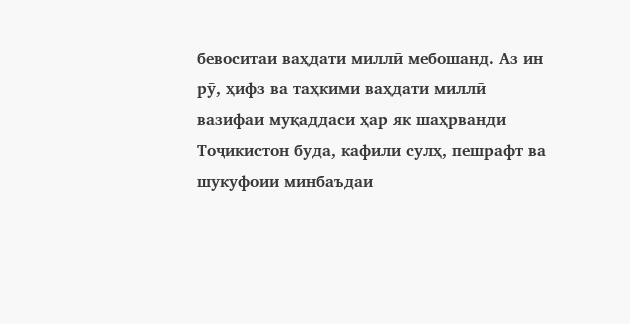бевоситаи ваҳдати миллӣ мебошанд. Аз ин рӯ, ҳифз ва таҳкими ваҳдати миллӣ вазифаи муқаддаси ҳар як шаҳрванди Тоҷикистон буда, кафили сулҳ, пешрафт ва шукуфоии минбаъдаи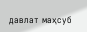давлат маҳсуб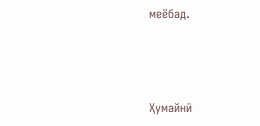меёбад.



Ҳумайнӣ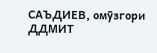САЪДИЕВ, омӯзгори ДДМИТ